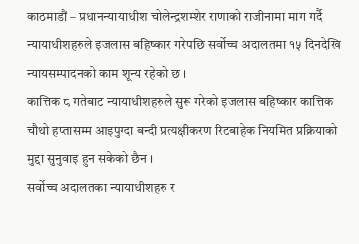काठमाडौं – प्रधानन्यायाधीश चोलेन्द्रशम्शेर राणाको राजीनामा माग गर्दै न्यायाधीशहरुले इजलास बहिष्कार गरेपछि सर्वोच्च अदालतमा १५ दिनदेखि न्यायसम्पादनको काम शून्य रहेको छ ।
कात्तिक ८ गतेबाट न्यायाधीशहरुले सुरू गरेको इजलास बहिष्कार कात्तिक चौथो हप्तासम्म आइपुग्दा बन्दी प्रत्यक्षीकरण रिटबाहेक नियमित प्रक्रियाको मुद्दा सुनुवाइ हुन सकेको छैन ।
सर्वोच्च अदालतका न्यायाधीशहरु र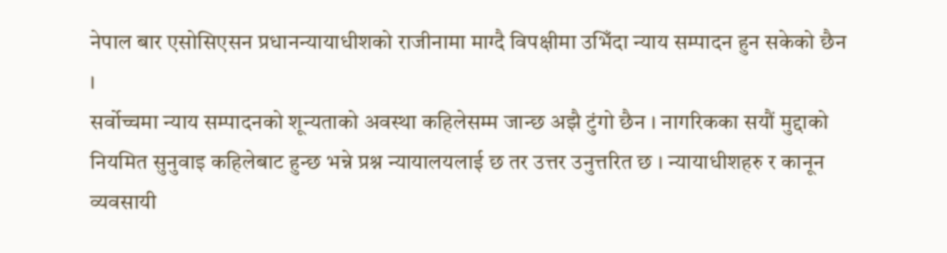नेपाल बार एसोसिएसन प्रधानन्यायाधीशको राजीनामा माग्दै विपक्षीमा उभिँदा न्याय सम्पादन हुन सकेको छैन ।
सर्वोच्चमा न्याय सम्पादनको शून्यताको अवस्था कहिलेसम्म जान्छ अझै टुंगो छैन । नागरिकका सयौं मुद्दाको नियमित सुनुवाइ कहिलेबाट हुन्छ भन्ने प्रश्न न्यायालयलाई छ तर उत्तर उनुत्तरित छ । न्यायाधीशहरु र कानून व्यवसायी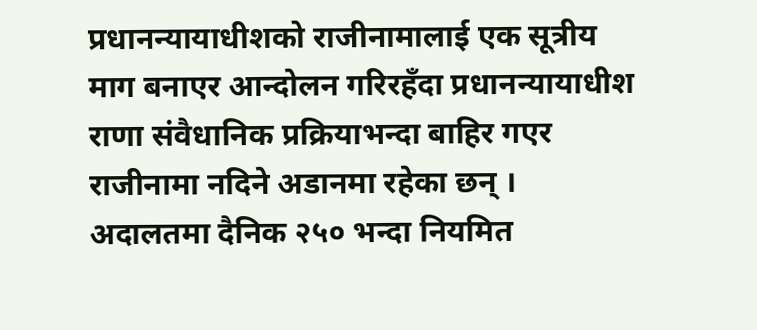प्रधानन्यायाधीशको राजीनामालाई एक सूत्रीय माग बनाएर आन्दोलन गरिरहँदा प्रधानन्यायाधीश राणा संवैधानिक प्रक्रियाभन्दा बाहिर गएर राजीनामा नदिने अडानमा रहेका छन् ।
अदालतमा दैनिक २५० भन्दा नियमित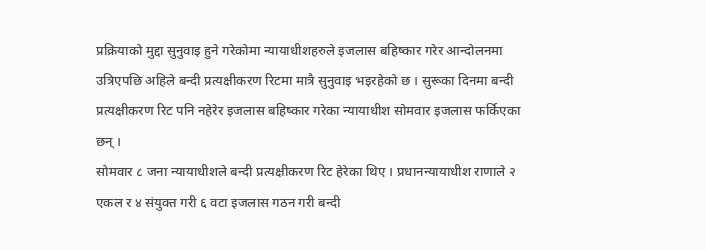प्रक्रियाको मुद्दा सुनुवाइ हुने गरेकोमा न्यायाधीशहरुले इजलास बहिष्कार गरेर आन्दोलनमा उत्रिएपछि अहिले बन्दी प्रत्यक्षीकरण रिटमा मात्रै सुनुवाइ भइरहेको छ । सुरूका दिनमा बन्दी प्रत्यक्षीकरण रिट पनि नहेरेर इजलास बहिष्कार गरेका न्यायाधीश सोमवार इजलास फर्किएका छन् ।
सोमवार ८ जना न्यायाधीशले बन्दी प्रत्यक्षीकरण रिट हेरेका थिए । प्रधानन्यायाधीश राणाले २ एकल र ४ संयुक्त गरी ६ वटा इजलास गठन गरी बन्दी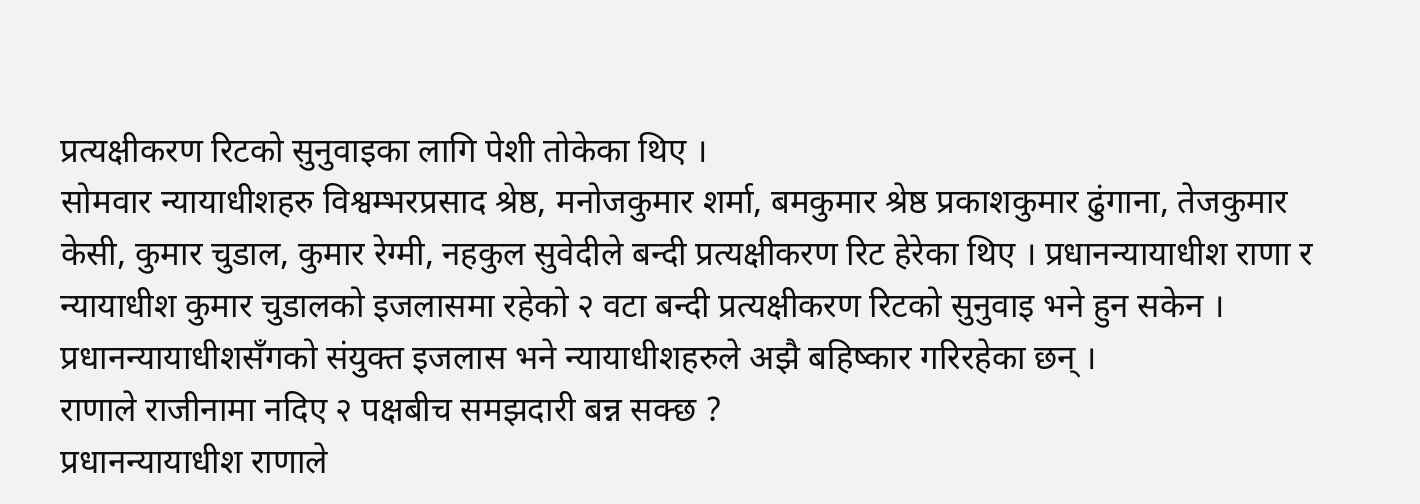प्रत्यक्षीकरण रिटको सुनुवाइका लागि पेशी तोकेका थिए ।
सोमवार न्यायाधीशहरु विश्वम्भरप्रसाद श्रेष्ठ, मनोजकुमार शर्मा, बमकुमार श्रेष्ठ प्रकाशकुमार ढुंगाना, तेजकुमार केसी, कुमार चुडाल, कुमार रेग्मी, नहकुल सुवेदीले बन्दी प्रत्यक्षीकरण रिट हेरेका थिए । प्रधानन्यायाधीश राणा र न्यायाधीश कुमार चुडालको इजलासमा रहेको २ वटा बन्दी प्रत्यक्षीकरण रिटको सुनुवाइ भने हुन सकेन । प्रधानन्यायाधीशसँगको संयुक्त इजलास भने न्यायाधीशहरुले अझै बहिष्कार गरिरहेका छन् ।
राणाले राजीनामा नदिए २ पक्षबीच समझदारी बन्न सक्छ ?
प्रधानन्यायाधीश राणाले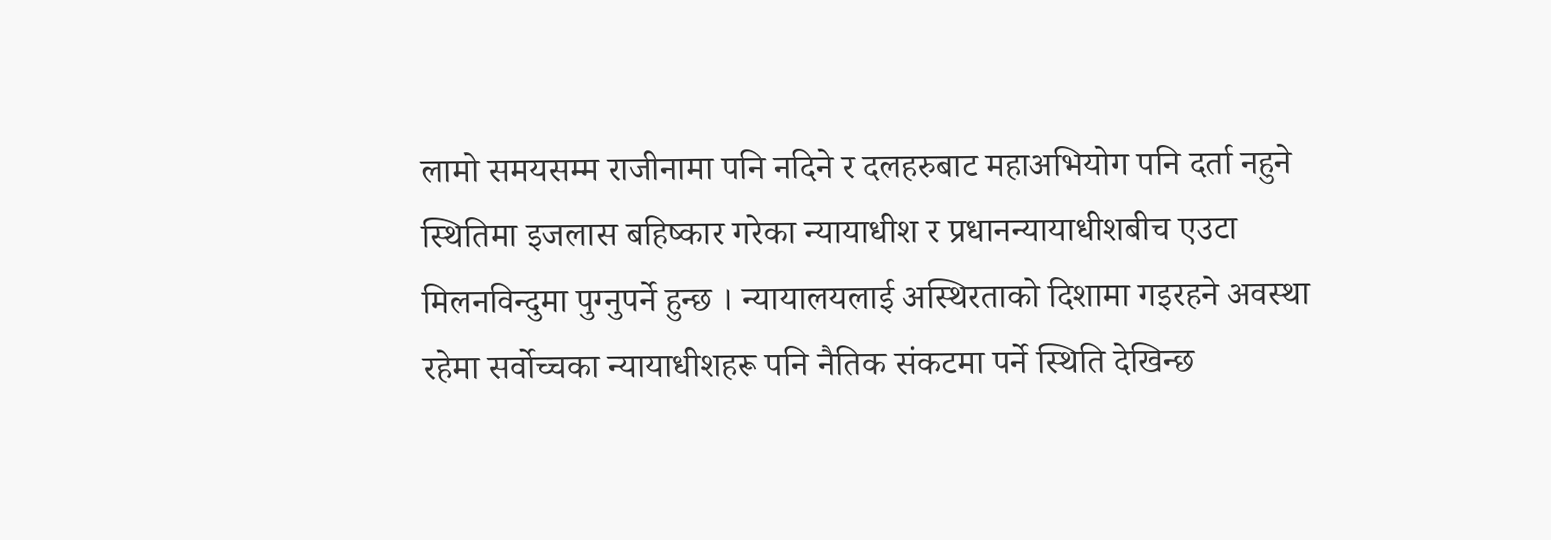लामो समयसम्म राजीनामा पनि नदिने र दलहरुबाट महाअभियोग पनि दर्ता नहुने स्थितिमा इजलास बहिष्कार गरेका न्यायाधीश र प्रधानन्यायाधीशबीच एउटा मिलनविन्दुमा पुग्नुपर्ने हुन्छ । न्यायालयलाई अस्थिरताको दिशामा गइरहने अवस्था रहेमा सर्वोच्चका न्यायाधीशहरू पनि नैतिक संकटमा पर्ने स्थिति देखिन्छ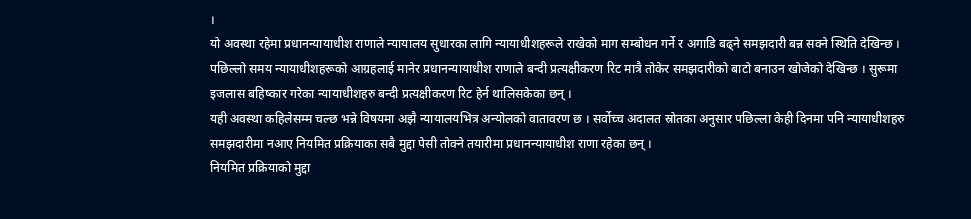।
यो अवस्था रहेमा प्रधानन्यायाधीश राणाले न्यायालय सुधारका लागि न्यायाधीशहरूले राखेको माग सम्बोधन गर्ने र अगाडि बढ्ने समझदारी बन्न सक्ने स्थिति देखिन्छ ।
पछिल्लो समय न्यायाधीशहरूको आग्रहलाई मानेर प्रधानन्यायाधीश राणाले बन्दी प्रत्यक्षीकरण रिट मात्रै तोकेर समझदारीको बाटो बनाउन खोजेको देखिन्छ । सुरूमा इजलास बहिष्कार गरेका न्यायाधीशहरु बन्दी प्रत्यक्षीकरण रिट हेर्न थालिसकेका छन् ।
यही अवस्था कहिलेसम्म चल्छ भन्ने विषयमा अझै न्यायालयभित्र अन्योलको वातावरण छ । सर्वोच्च अदालत स्रोतका अनुसार पछिल्ला केही दिनमा पनि न्यायाधीशहरु समझदारीमा नआए नियमित प्रक्रियाका सबै मुद्दा पेसी तोक्ने तयारीमा प्रधानन्यायाधीश राणा रहेका छन् ।
नियमित प्रक्रियाको मुद्दा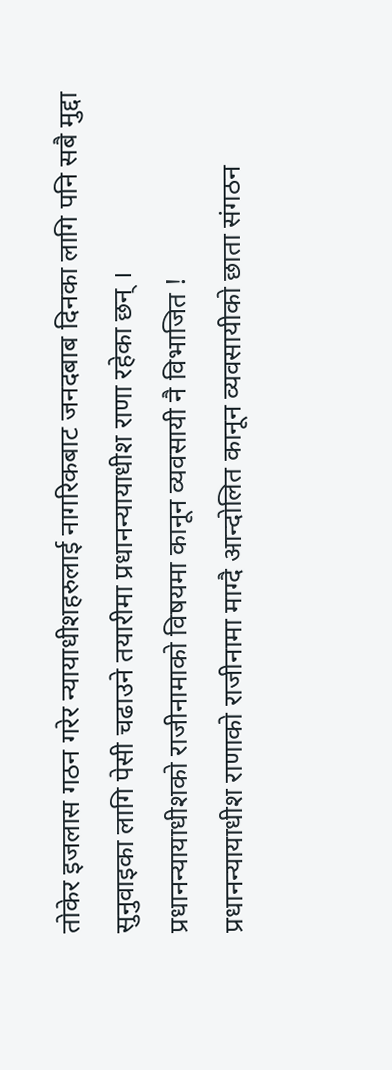तोकेर इजलास गठन गरेर न्यायाधीशहरुलाई नागरिकबाट जनदबाब दिनका लागि पनि सबै मुद्दा सुनुवाइका लागि पेसी चढाउने तयारीमा प्रधानन्यायाधीश राणा रहेका छन् ।
प्रधानन्यायाधीशको राजीनामाको विषयमा कानून व्यवसायी नै विभाजित !
प्रधानन्यायाधीश राणाको राजीनामा माग्दै आन्दोलित कानून व्यवसायीको छाता संगठन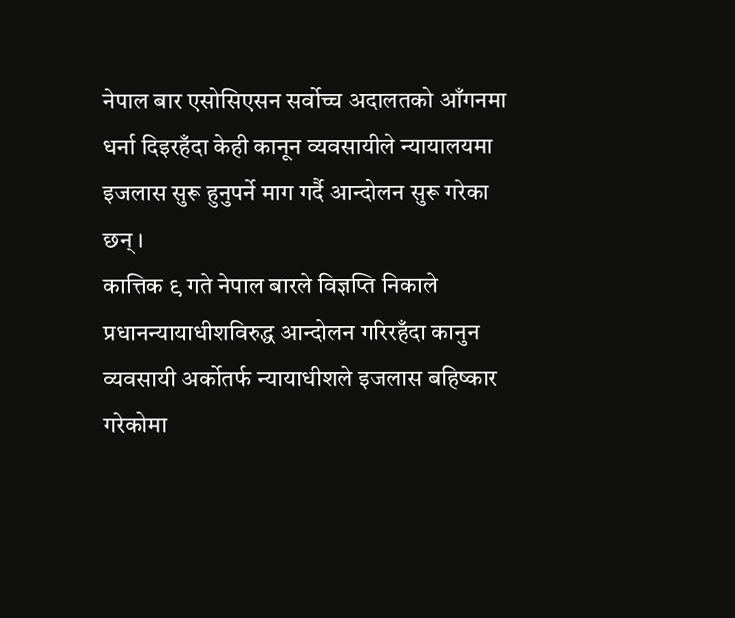नेपाल बार एसोसिएसन सर्वोच्च अदालतको आँगनमा धर्ना दिइरहँदा केही कानून व्यवसायीले न्यायालयमा इजलास सुरू हुनुपर्ने माग गर्दै आन्दोलन सुरू गरेका छन् ।
कात्तिक ९ गते नेपाल बारले विज्ञप्ति निकाले प्रधानन्यायाधीशविरुद्ध आन्दोलन गरिरहँदा कानुन व्यवसायी अर्कोतर्फ न्यायाधीशले इजलास बहिष्कार गरेकोमा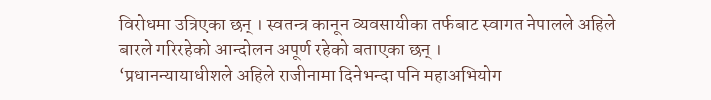विरोधमा उत्रिएका छन् । स्वतन्त्र कानून व्यवसायीका तर्फबाट स्वागत नेपालले अहिले बारले गरिरहेको आन्दोलन अपूर्ण रहेको बताएका छन् ।
‘प्रधानन्यायाधीशले अहिले राजीनामा दिनेभन्दा पनि महाअभियोग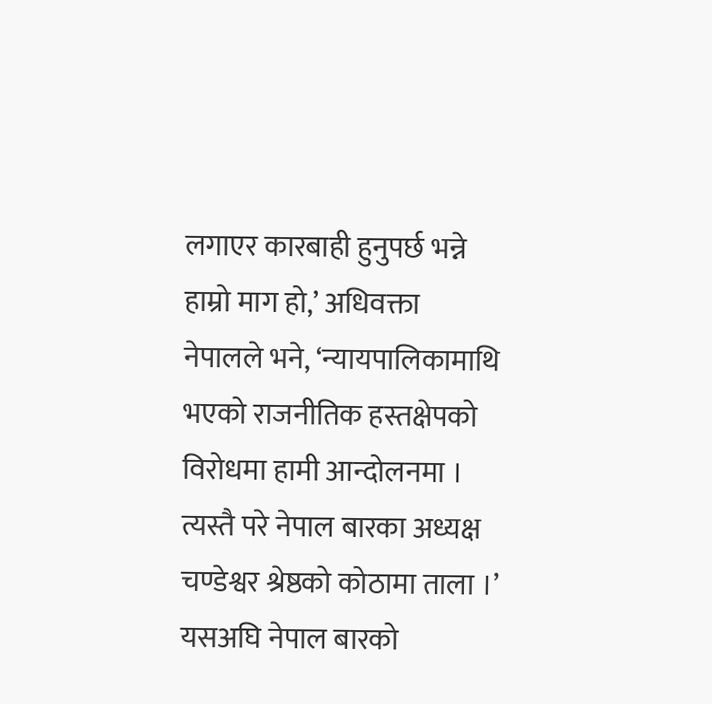लगाएर कारबाही हुनुपर्छ भन्ने हाम्रो माग हो,’ अधिवक्ता नेपालले भने, ‘न्यायपालिकामाथि भएको राजनीतिक हस्तक्षेपको विरोधमा हामी आन्दोलनमा । त्यस्तै परे नेपाल बारका अध्यक्ष चण्डेश्वर श्रेष्ठको कोठामा ताला ।’
यसअघि नेपाल बारको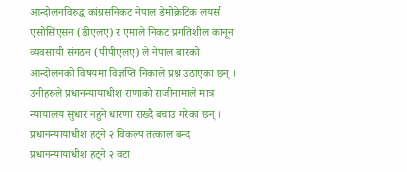आन्दोलनविरुद्ध कांग्रसनिकट नेपाल डेमोक्रेटिक लयर्स एसोसिएसन (डीएलए) र एमाले निकट प्रगतिशील कानून व्यवसायी संगठन (पीपीएलए) ले नेपाल बारको आन्दोलनको विषयमा विज्ञप्ति निकाले प्रश्न उठाएका छन् । उनीहरुले प्रधानन्यायाधीश राणाको राजीनामाले मात्र न्यायालय सुधार नहुने धारणा राख्दै बचाउ गरेका छन् ।
प्रधानन्यायाधीश हट्ने २ विकल्प तत्काल बन्द
प्रधानन्यायाधीश हट्ने २ वटा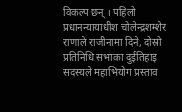विकल्प छन् । पहिलो प्रधानन्यायाधीश चोलेन्द्रशम्शेर राणाले राजीनामा दिने, दोस्रो प्रतिनिधि सभाका दुईतिहाइ सदस्यले महाभियोग प्रस्ताव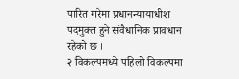पारित गरेमा प्रधानन्यायाधीश पदमुक्त हुने संवैधानिक प्रावधान रहेको छ ।
२ विकल्पमध्ये पहिलो विकल्पमा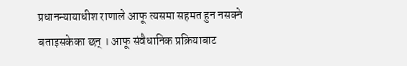प्रधानन्यायाधीश राणाले आफू त्यसमा सहमत हुन नसक्ने बताइसकेका छन् । आफू संवैधानिक प्रक्रियाबाट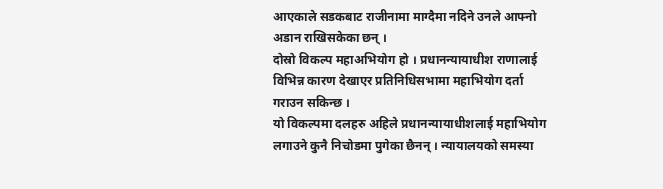आएकाले सडकबाट राजीनामा माग्दैमा नदिने उनले आफ्नो अडान राखिसकेका छन् ।
दोस्रो विकल्प महाअभियोग हो । प्रधानन्यायाधीश राणालाई विभिन्न कारण देखाएर प्रतिनिधिसभामा महाभियोग दर्ता गराउन सकिन्छ ।
यो विकल्पमा दलहरु अहिले प्रधानन्यायाधीशलाई महाभियोग लगाउने कुनै निचोडमा पुगेका छैनन् । न्यायालयको समस्या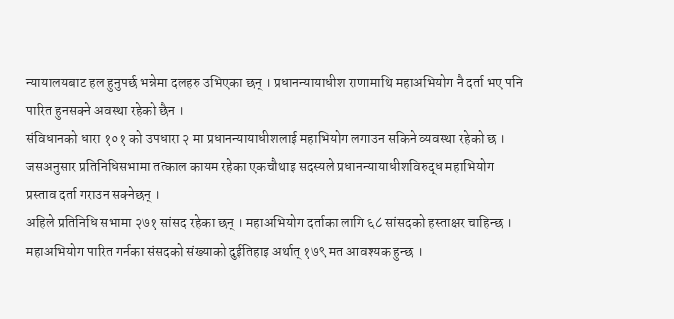न्यायालयबाट हल हुनुपर्छ भन्नेमा दलहरु उभिएका छन् । प्रधानन्यायाधीश राणामाथि महाअभियोग नै दर्ता भए पनि पारित हुनसक्ने अवस्था रहेको छैन ।
संविधानको धारा १०१ को उपधारा २ मा प्रधानन्यायाधीशलाई महाभियोग लगाउन सकिने व्यवस्था रहेको छ । जसअनुसार प्रतिनिधिसभामा तत्काल कायम रहेका एकचौथाइ सदस्यले प्रधानन्यायाधीशविरुद्ध महाभियोग प्रस्ताव दर्ता गराउन सक्नेछन् ।
अहिले प्रतिनिधि सभामा २७१ सांसद रहेका छन् । महाअभियोग दर्ताका लागि ६८ सांसदको हस्ताक्षर चाहिन्छ । महाअभियोग पारित गर्नका संसदको संख्याको दुईतिहाइ अर्थात् १७९ मत आवश्यक हुन्छ ।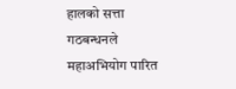हालको सत्ता गठबन्धनले महाअभियोग पारित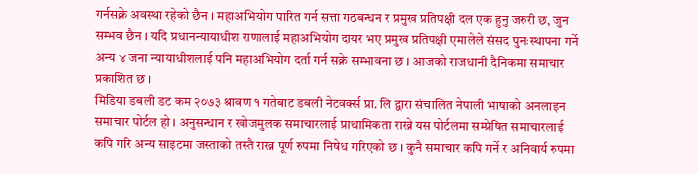गर्नसक्ने अवस्था रहेको छैन । महाअभियोग पारित गर्न सत्ता गठबन्धन र प्रमुख प्रतिपक्षी दल एक हुनु जरुरी छ, जुन सम्भव छैन । यदि प्रधानन्यायाधीश राणालाई महाअभियोग दायर भए प्रमुख प्रतिपक्षी एमालेले संसद पुनःस्थापना गर्ने अन्य ४ जना न्यायाधीशलाई पनि महाअभियोग दर्ता गर्न सक्ने सम्भावना छ । आजको राजधानी दैनिकमा समाचार प्रकाशित छ ।
मिडिया डबली डट कम २०७३ श्रावण १ गतेबाट डबली नेटवर्क्स प्रा. लि द्वारा संचालित नेपाली भाषाको अनलाइन समाचार पोर्टल हो । अनुसन्धान र खोजमुलक समाचारलाई प्राथामिकता राख्ने यस पोर्टलमा सम्प्रेषित समाचारलाई कपि गरि अन्य साइटमा जस्ताको तस्तै राख्न पूर्ण रुपमा निषेध गरिएको छ । कुनै समाचार कपि गर्ने र अनिवार्य रुपमा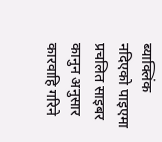ब्याक्लिंक नदिएको पाइएमा प्रचलित साइबर कानुन अनुसार कारवाहि गरिने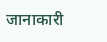जानाकारी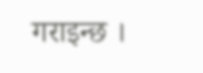गराइन्छ ।